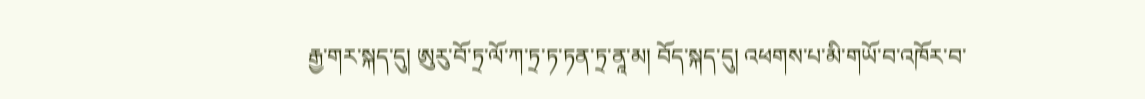རྒྱ་གར་སྐད་དུ། ཨུརུ་བོ་ཏྲ་ལོ་ཀ་ཏྲ་ཏ་ཏན་ཏྲ་ནཱ་མ། བོད་སྐད་དུ། འཕགས་པ་མི་གཡོ་བ་འཁོར་བ་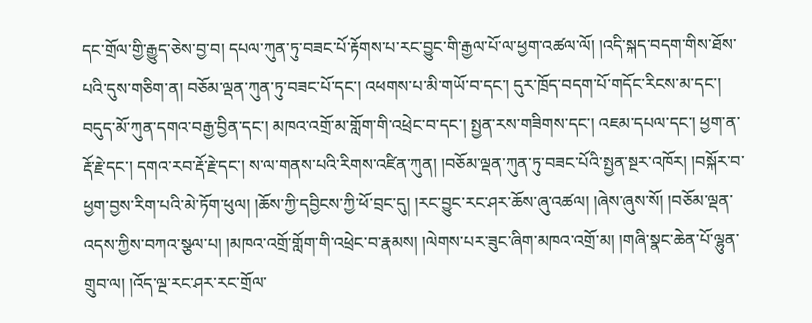དང་གྲོལ་གྱི་རྒྱུད་ཅེས་བྱ་བ། དཔལ་ཀུན་ཏུ་བཟང་པོ་རྟོགས་པ་རང་བྱུང་གི་རྒྱལ་པོ་ལ་ཕྱག་འཚལ་ལོ། །འདི་སྐད་བདག་གིས་ཐོས་པའི་དུས་གཅིག་ན། བཅོམ་ལྡན་ཀུན་ཏུ་བཟང་པོ་དང་། འཕགས་པ་མི་གཡོ་བ་དང་། དུར་ཁྲོད་བདག་པོ་གདོང་རིངས་མ་དང་། བདུད་མོ་ཀུན་དགའ་བརྒྱ་བྱིན་དང་། མཁའ་འགྲོ་མ་གློག་གི་འཕྲེང་བ་དང་། སྤྱན་རས་གཟིགས་དང་། འཇམ་དཔལ་དང་། ཕྱག་ན་རྡོ་རྗེ་དང་། དགའ་རབ་རྡོ་རྗེ་དང་། ས་ལ་གནས་པའི་རིགས་འཛིན་ཀུན། །བཅོམ་ལྡན་ཀུན་ཏུ་བཟང་པོའི་སྤྱན་སྔར་འཁོར། །བསྐོར་བ་ཕྱག་བྱས་རིག་པའི་མེ་ཏོག་ཕུལ། །ཆོས་ཀྱི་དབྱིངས་ཀྱི་ཕོ་བྲང་དུ། །རང་བྱུང་རང་ཤར་ཆོས་ཞུ་འཚལ། །ཞེས་ཞུས་སོ། །བཅོམ་ལྡན་འདས་ཀྱིས་བཀའ་སྩལ་པ། །མཁའ་འགྲོ་གློག་གི་འཕྲེང་བ་རྣམས། །ལེགས་པར་ཟུང་ཞིག་མཁའ་འགྲོ་མ། །གཞི་སྣང་ཆེན་པོ་ལྷུན་གྲུབ་ལ། །འོད་ལྔ་རང་ཤར་རང་གྲོལ་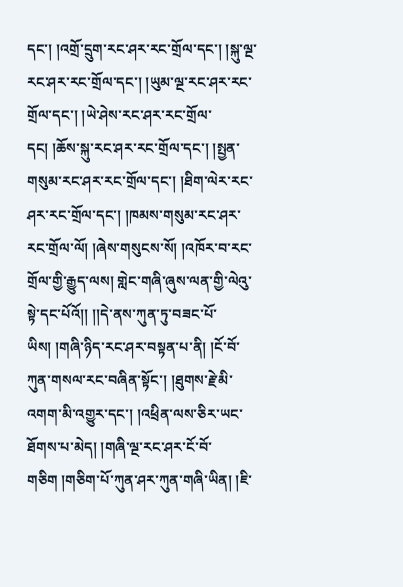དང་། །འགྲོ་དྲུག་རང་ཤར་རང་གྲོལ་དང་། །སྐུ་ལྔ་རང་ཤར་རང་གྲོལ་དང་། །ཡུམ་ལྔ་རང་ཤར་རང་གྲོལ་དང་། །ཡེ་ཤེས་རང་ཤར་རང་གྲོལ་དང། །ཆོས་སྐུ་རང་ཤར་རང་གྲོལ་དང་། །སྤྱན་གསུམ་རང་ཤར་རང་གྲོལ་དང་། །ཐིག་ལེར་རང་ཤར་རང་གྲོལ་དང་། །ཁམས་གསུམ་རང་ཤར་རང་གྲོལ་ལོ། །ཞེས་གསུངས་སོ། །འཁོར་བ་རང་གྲོལ་གྱི་རྒྱུད་ལས། གླེང་གཞི་ཞུས་ལན་གྱི་ལེའུ་སྟེ་དང་པོའོ།། །།དེ་ནས་ཀུན་ཏུ་བཟང་པོ་ཡིས། །གཞི་ཉིད་རང་ཤར་བསྟན་པ་ནི། །ངོ་བོ་ཀུན་གསལ་རང་བཞིན་སྟོང་། །ཐུགས་རྗེ་མི་འགག་མི་འགྱུར་དང་། །འཕྲིན་ལས་ཅིར་ཡང་ཐོགས་པ་མེད། །གཞི་ལྔ་རང་ཤར་ངོ་བོ་གཅིག །གཅིག་པོ་ཀུན་ཤར་ཀུན་གཞི་ཡིན། །ཇི་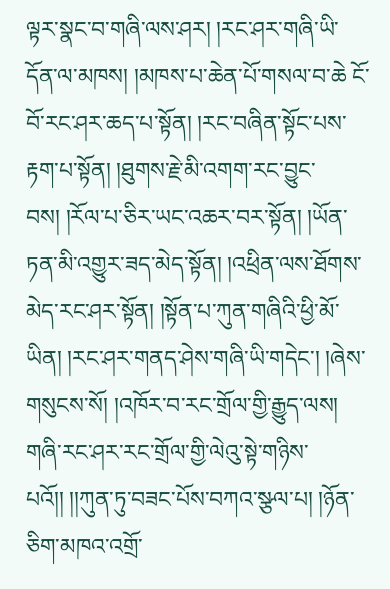ལྟར་སྣང་བ་གཞི་ལས་ཤར། །རང་ཤར་གཞི་ཡི་དོན་ལ་མཁས། །མཁས་པ་ཆེན་པོ་གསལ་བ་ཆེ ངོ་བོ་རང་ཤར་ཆད་པ་སྟོན། །རང་བཞིན་སྟོང་པས་རྟག་པ་སྟོན། །ཐུགས་རྗེ་མི་འགག་རང་བྱུང་བས། །རོལ་པ་ཅིར་ཡང་འཆར་བར་སྟོན། །ཡོན་ཏན་མི་འགྱུར་ཟད་མེད་སྟོན། །འཕྲིན་ལས་ཐོགས་མེད་རང་ཤར་སྟོན། །སྟོན་པ་ཀུན་གཞིའི་ཕྱི་མོ་ཡིན། །རང་ཤར་གནད་ཤེས་གཞི་ཡི་གདེང་། །ཞེས་གསུངས་སོ། །འཁོར་བ་རང་གྲོལ་གྱི་རྒྱུད་ལས། གཞི་རང་ཤར་རང་གྲོལ་གྱི་ལེའུ་སྟེ་གཉིས་པའོ།། །།ཀུན་ཏུ་བཟང་པོས་བཀའ་སྩལ་པ། །ཉོན་ཅིག་མཁའ་འགྲོ་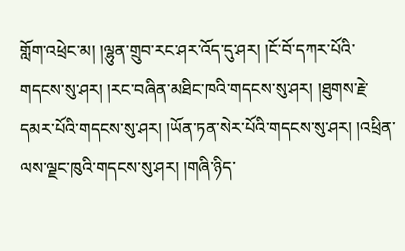གློག་འཕྲེང་མ། །ལྷུན་གྲུབ་རང་ཤར་འོད་དུ་ཤར། །ངོ་བོ་དཀར་པོའི་གདངས་སུ་ཤར། །རང་བཞིན་མཐིང་ཁའི་གདངས་སུ་ཤར། །ཐུགས་རྗེ་དམར་པོའི་གདངས་སུ་ཤར། །ཡོན་ཏན་སེར་པོའི་གདངས་སུ་ཤར། །འཕྲིན་ལས་ལྗང་ཁུའི་གདངས་སུ་ཤར། །གཞི་ཉིད་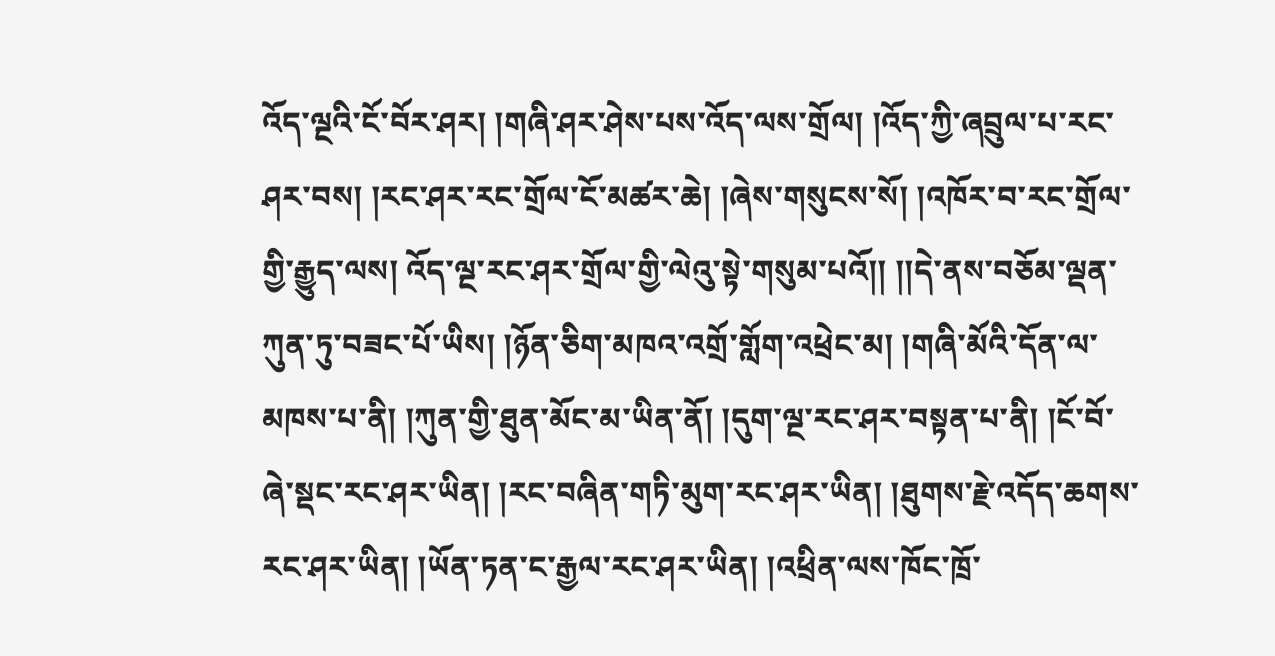འོད་ལྔའི་ངོ་བོར་ཤར། །གཞི་ཤར་ཤེས་པས་འོད་ལས་གྲོལ། །འོད་ཀྱི་ཞབྲུལ་པ་རང་ཤར་བས། །རང་ཤར་རང་གྲོལ་ངོ་མཚར་ཆེ། །ཞེས་གསུངས་སོ། །འཁོར་བ་རང་གྲོལ་གྱི་རྒྱུད་ལས། འོད་ལྔ་རང་ཤར་གྲོལ་གྱི་ལེའུ་སྟེ་གསུམ་པའོ།། །།དེ་ནས་བཅོམ་ལྡན་ཀུན་ཏུ་བཟང་པོ་ཡིས། །ཉོན་ཅིག་མཁའ་འགྲོ་གློག་འཕྲེང་མ། །གཞི་མོའི་དོན་ལ་མཁས་པ་ནི། །ཀུན་གྱི་ཐུན་མོང་མ་ཡིན་ནོ། །དུག་ལྔ་རང་ཤར་བསྟན་པ་ནི། །ངོ་བོ་ཞེ་སྡང་རང་ཤར་ཡིན། །རང་བཞིན་གཏི་མུག་རང་ཤར་ཡིན། །ཐུགས་རྗེ་འདོད་ཆགས་རང་ཤར་ཡིན། །ཡོན་ཏན་ང་རྒྱལ་རང་ཤར་ཡིན། །འཕྲིན་ལས་ཁོང་ཁྲོ་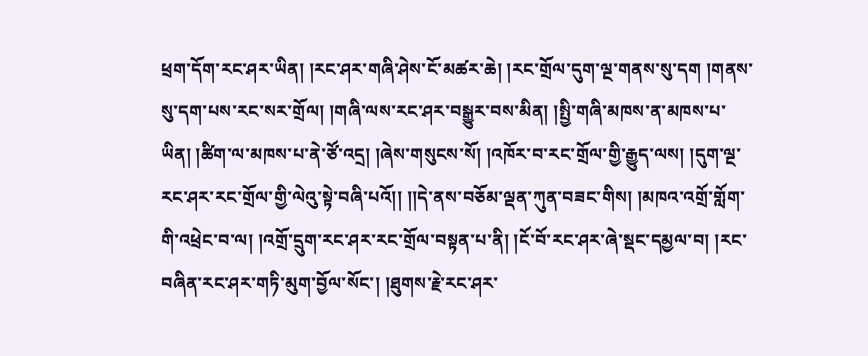ཕྲག་དོག་རང་ཤར་ཡིན། །རང་ཤར་གཞི་ཤེས་ངོ་མཚར་ཆེ། །རང་གྲོལ་དུག་ལྔ་གནས་སུ་དག །གནས་སུ་དག་པས་རང་སར་གྲོལ། །གཞི་ལས་རང་ཤར་བསྒྱུར་བས་མིན། །སྤྱི་གཞི་མཁས་ན་མཁས་པ་ཡིན། །ཚིག་ལ་མཁས་པ་ནེ་ཙོ་འདྲ། །ཞེས་གསུངས་སོ། །འཁོར་བ་རང་གྲོལ་གྱི་རྒྱུད་ལས། །དུག་ལྔ་རང་ཤར་རང་གྲོལ་གྱི་ལེའུ་སྟེ་བཞི་པའོ།། །།དེ་ནས་བཅོམ་ལྡན་ཀུན་བཟང་གིས། །མཁའ་འགྲོ་གློག་གི་འཕྲེང་བ་ལ། །འགྲོ་དྲུག་རང་ཤར་རང་གྲོལ་བསྟན་པ་ནི། །ངོ་བོ་རང་ཤར་ཞེ་སྡང་དམྱལ་བ། །རང་བཞིན་རང་ཤར་གཏི་མུག་བྱོལ་སོང་། །ཐུགས་རྗེ་རང་ཤར་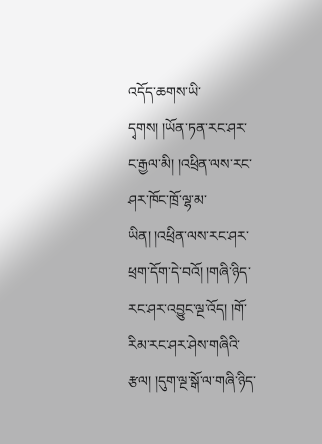འདོད་ཆགས་ཡི་དྭགས། །ཡོན་ཏན་རང་ཤར་ང་རྒྱལ་མི། །འཕྲིན་ལས་རང་ཤར་ཁོང་ཁྲོ་ལྷ་མ་ཡིན། །འཕྲིན་ལས་རང་ཤར་ཕྲག་དོག་དེ་བའོ། །གཞི་ཉིད་རང་ཤར་འབྱུང་ལྔ་འོད། །གོ་རིམ་རང་ཤར་ཤེས་གཞིའི་རྩལ། །དུག་ལྔ་སྒོ་ལ་གཞི་ཉིད་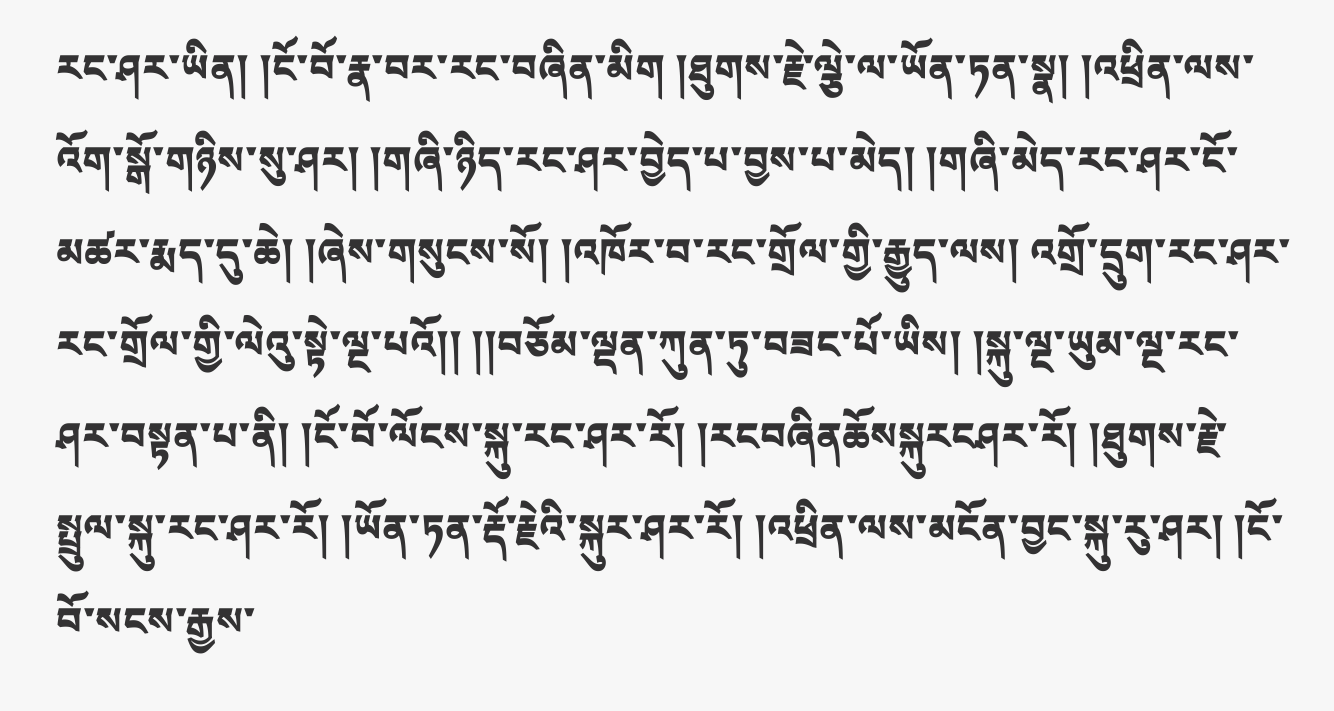རང་ཤར་ཡིན། །ངོ་བོ་རྣ་བར་རང་བཞིན་མིག །ཐུགས་རྗེ་ལྕེ་ལ་ཡོན་ཏན་སྣ། །འཕྲིན་ལས་འོག་སྒོ་གཉིས་སུ་ཤར། །གཞི་ཉིད་རང་ཤར་བྱེད་པ་བྱས་པ་མེད། །གཞི་མེད་རང་ཤར་ངོ་མཚར་རྨད་དུ་ཆེ། །ཞེས་གསུངས་སོ། །འཁོར་བ་རང་གྲོལ་གྱི་རྒྱུད་ལས། འགྲོ་དྲུག་རང་ཤར་རང་གྲོལ་གྱི་ལེའུ་སྟེ་ལྔ་པའོ།། །།བཅོམ་ལྡན་ཀུན་ཏུ་བཟང་པོ་ཡིས། །སྐུ་ལྔ་ཡུམ་ལྔ་རང་ཤར་བསྟན་པ་ནི། །ངོ་བོ་ལོངས་སྐུ་རང་ཤར་རོ། །རངབཞིནཆོསསྐུརངཤར་རོ། །ཐུགས་རྗེ་སྤྲུལ་སྐུ་རང་ཤར་རོ། །ཡོན་ཏན་རྡོ་རྗེའི་སྐུར་ཤར་རོ། །འཕྲིན་ལས་མངོན་བྱང་སྐུ་རུ་ཤར། །ངོ་བོ་སངས་རྒྱས་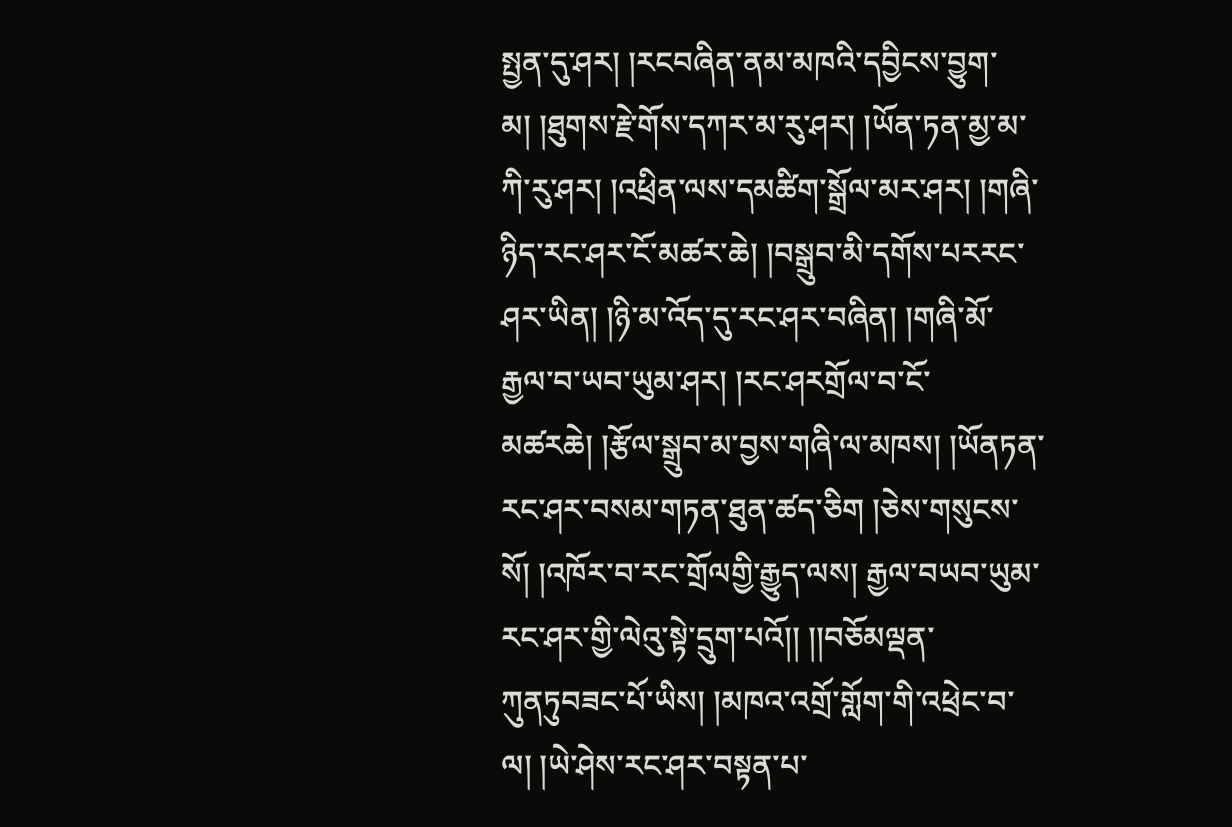སྤྱན་དུ་ཤར། །རངབཞིན་ནམ་མཁའི་དབྱིངས་བྱུག་མ། །ཐུགས་རྗེ་གོས་དཀར་མ་རུ་ཤར། །ཡོན་ཏན་མྱ་མ་ཀི་རུ་ཤར། །འཕྲིན་ལས་དམཚིག་སྒྲོལ་མར་ཤར། །གཞི་ཉིད་རང་ཤར་ངོ་མཚར་ཆེ། །བསྒྲུབ་མི་དགོས་པརརང་ཤར་ཡིན། །ཉི་མ་འོད་དུ་རང་ཤར་བཞིན། །གཞི་མོ་རྒྱལ་བ་ཡབ་ཡུམ་ཤར། །རང་ཤརགྲོལ་བ་ངོ་མཚརཆེ། །རྩོལ་སྒྲུབ་མ་བྱས་གཞི་ལ་མཁས། །ཡོནཏན་རང་ཤར་བསམ་གཏན་ཐུན་ཚད་ཅིག །ཅེས་གསུངས་སོ། །འཁོར་བ་རང་གྲོལགྱི་རྒྱུད་ལས། རྒྱལ་བཡབ་ཡུམ་རང་ཤར་གྱི་ལེའུ་སྟེ་དྲུག་པའོ།། །།བཅོམལྡན་ཀུནཏུབཟང་པོ་ཡིས། །མཁའ་འགྲོ་གློག་གི་འཕྲེང་བ་ལ། །ཡེ་ཤེས་རང་ཤར་བསྟན་པ་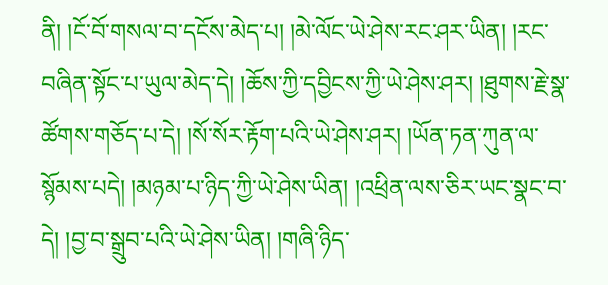ནི། །ངོ་བོ་གསལ་བ་དངོས་མེད་པ། །མེ་ལོང་ཡེ་ཤེས་རང་ཤར་ཡིན། །རང་བཞིན་སྟོང་པ་ཡུལ་མེད་དེ། །ཆོས་ཀྱི་དབྱིངས་ཀྱི་ཡེ་ཤེས་ཤར། །ཐུགས་རྗེ་སྣ་ཚོགས་གཅོད་པ་དེ། །སོ་སོར་རྟོག་པའི་ཡེ་ཤེས་ཤར། །ཡོན་ཏན་ཀུན་ལ་སྙོམས་པདེ། །མཉམ་པ་ཉིད་ཀྱི་ཡེ་ཤེས་ཡིན། །འཕྲིན་ལས་ཅིར་ཡང་སྣང་བ་དེ། །བྱ་བ་སྒྲུབ་པའི་ཡེ་ཤེས་ཡིན། །གཞི་ཉིད་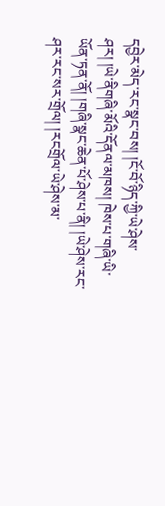དབྱེར་མེད་རང་སྣང་བས། །ངོ་བོ་ཉིད་ཀྱི་ཡེ་ཤེས་ཤར། །ཡེ་ནིགཞི་མོའི་དོནལ་མཁས། ཁེས་པ་གཞི་ཡི་ཡོན་ཏན་ནོ། །གཞི་སྣང་ཆེན་པོ་ཤེས་པ་ནི། །ཡེ་ཤེས་རང་ཤར་རང་སར་གྲོལ། །རངགྲོལ་ཡེ་ཤེས་མ་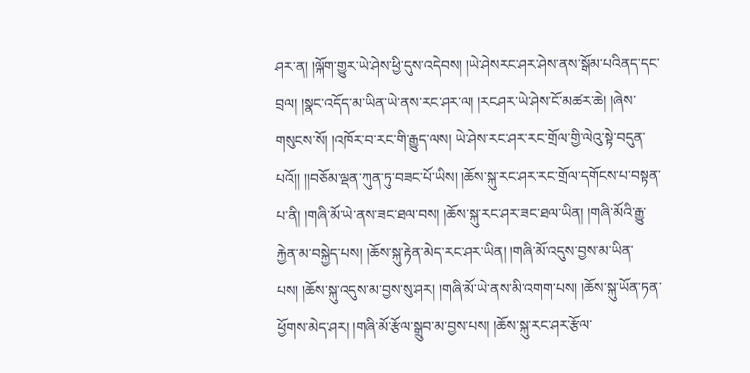ཤར་ན། །ལྐོག་གྱུར་ཡེ་ཤེས་ཕྱི་དུས་འདེབས། །ཡེ་ཤེསརང་ཤར་ཤེས་ནས་སྒོམ་པའིནད་དང་བྲལ། །སྣང་འདོད་མ་ཡིན་ཡེ་ནས་རང་ཤར་ལ། །རངཤར་ཡེ་ཤེས་ངོ་མཚར་ཆེ། །ཞེས་གསུངས་སོ། །འཁོར་བ་རང་གི་རྒྱུད་ལས། ཡེ་ཤེས་རང་ཤར་རང་གྲོལ་གྱི་ལེའུ་སྟེ་བདུན་པའོ།། །།བཅོམ་ལྡན་ཀུན་ཏུ་བཟང་པོ་ཡིས། །ཆོས་སྐུ་རང་ཤར་རང་གྲོལ་དགོངས་པ་བསྟན་པ་ནི། །གཞི་མོ་ཡེ་ནས་ཟང་ཐལ་བས། །ཆོས་སྐུ་རང་ཤར་ཟང་ཐལ་ཡིན། །གཞི་མོའི་རྒྱུ་རྐྱེན་མ་བསྐྱེད་པས། །ཆོས་སྐུ་རྟེན་མེད་རང་ཤར་ཡིན། །གཞི་མོ་འདུས་བྱས་མ་ཡིན་པས། །ཆོས་སྐུ་འདུས་མ་བྱས་སུ་ཤར། །གཞི་མོ་ཡེ་ནས་མི་འགག་པས། །ཆོས་སྐུ་ཡོན་ཏན་ཕྱོགས་མེད་ཤར། །གཞི་མོ་རྩོལ་སྒྲུབ་མ་བྱས་པས། །ཆོས་སྐུ་རང་ཤར་རྩོལ་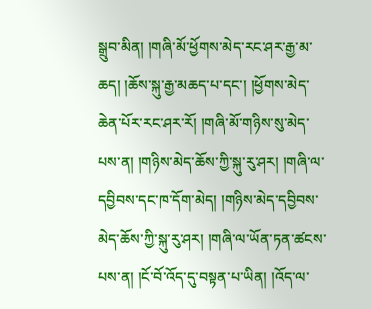སྒྲུབ་མིན། །གཞི་མོ་ཕྱོགས་མེད་རང་ཤར་རྒྱ་མ་ཆད། །ཆོས་སྐུ་རྒྱ་མཆད་པ་དང་། །ཕྱོགས་མེད་ཆེན་པོར་རང་ཤར་རོ། །གཞི་མོ་གཉིས་སུ་མེད་པས་ན། །གཉིས་མེད་ཆོས་ཀྱི་སྐུ་རུ་ཤར། །གཞི་ལ་དབྱིབས་དང་ཁ་དོག་མེད། །གཉིས་མེད་དབྱིབས་མེད་ཆོས་ཀྱི་སྐུ་རུ་ཤར། །གཞི་ལ་ཡོན་ཏན་ཚངས་པས་ན། །ངོ་བོ་འོད་དུ་བསྟན་པ་ཡིན། །འོད་ལ་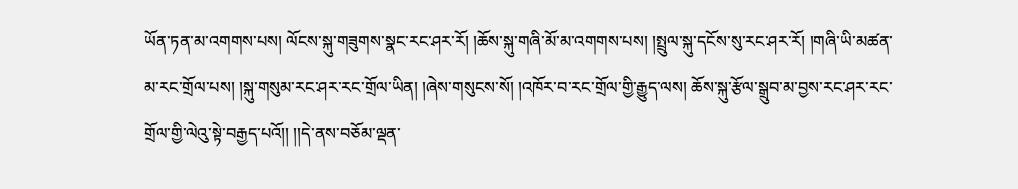ཡོན་ཏན་མ་འགགས་པས། ལོངས་སྐུ་གཟུགས་སྣང་རང་ཤར་རོ། །ཆོས་སྐུ་གཞི་མོ་མ་འགགས་པས། །སྤྲུལ་སྐུ་དངོས་སུ་རང་ཤར་རོ། །གཞི་ཡི་མཚན་མ་རང་གྲོལ་པས། །སྐུ་གསུམ་རང་ཤར་རང་གྲོལ་ཡིན། །ཞེས་གསུངས་སོ། །འཁོར་བ་རང་གྲོལ་གྱི་རྒྱུད་ལས། ཆོས་སྐུ་རྩོལ་སྒྲུབ་མ་བྱས་རང་ཤར་རང་གྲོལ་གྱི་ལེའུ་སྟེ་བརྒྱད་པའོ།། །།དེ་ནས་བཅོམ་ལྡན་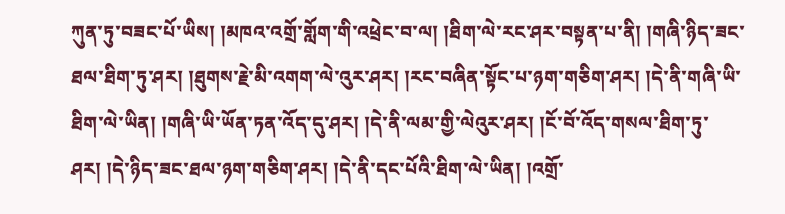ཀུན་ཏུ་བཟང་པོ་ཡིས། །མཁའ་འགྲོ་གློག་གི་འཕྲེང་བ་ལ། །ཐིག་ལེ་རང་ཤར་བསྟན་པ་ནི། །གཞི་ཉིད་ཟང་ཐལ་ཐིག་ཏུ་ཤར། །ཐུགས་རྗེ་མི་འགག་ལེ་འུར་ཤར། །རང་བཞིན་སྟོང་པ་ཉག་གཅིག་ཤར། །དེ་ནི་གཞི་ཡི་ཐིག་ལེ་ཡིན། །གཞི་ཡི་ཡོན་ཏན་འོད་དུ་ཤར། །དེ་ནི་ལམ་གྱི་ལེའུར་ཤར། །ངོ་བོ་འོད་གསལ་ཐིག་ཏུ་ཤར། །དེ་ཉིད་ཟང་ཐལ་ཉག་གཅིག་ཤར། །དེ་ནི་དང་པོའི་ཐིག་ལེ་ཡིན། །འགྲོ་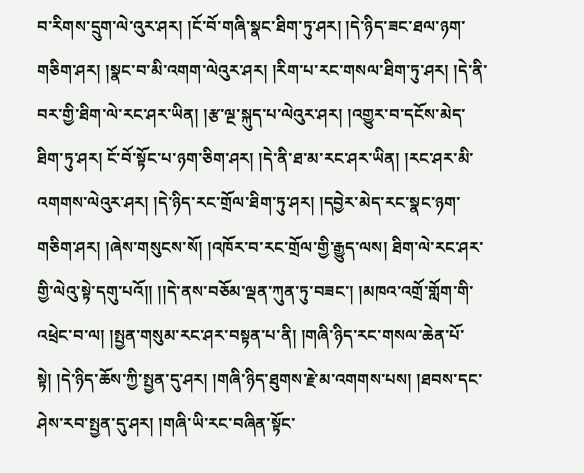བ་རིགས་དྲུག་ལེ་འུར་ཤར། །ངོ་བོ་གཞི་སྣང་ཐིག་ཏུ་ཤར། །དེ་ཉིད་ཟང་ཐལ་ཉག་གཅིག་ཤར། །སྣང་བ་མི་འགག་ལེའུར་ཤར། །རིག་པ་རང་གསལ་ཐིག་ཏུ་ཤར། །དེ་ནི་བར་གྱི་ཐིག་ལེ་རང་ཤར་ཡིན། །རྩ་ལྔ་སྐུད་པ་ལེའུར་ཤར། །འགྱུར་བ་དངོས་མེད་ཐིག་ཏུ་ཤར། ངོ་བོ་སྟོང་པ་ཉག་ཅིག་ཤར། །དེ་ནི་ཐ་མ་རང་ཤར་ཡིན། །རང་ཤར་མི་འགགས་ལེའུར་ཤར། །དེ་ཉིད་རང་གྲོལ་ཐིག་ཏུ་ཤར། །དབྱེར་མེད་རང་སྣང་ཉག་གཅིག་ཤར། །ཞེས་གསུངས་སོ། །འཁོར་བ་རང་གྲོལ་གྱི་རྒྱུད་ལས། ཐིག་ལེ་རང་ཤར་གྱི་ལེའུ་སྟེ་དགུ་པའོ།། །།དེ་ནས་བཅོམ་ལྡན་ཀུན་ཏུ་བཟང་། །མཁའ་འགྲོ་གློག་གི་འཕྲེང་བ་ལ། །སྤྱན་གསུམ་རང་ཤར་བསྟན་པ་ནི། །གཞི་ཉིད་རང་གསལ་ཆེན་པོ་སྟེ། །དེ་ཉིད་ཆོས་ཀྱི་སྤྱན་དུ་ཤར། །གཞི་ཉིད་ཐུགས་རྗེ་མ་འགགས་པས། །ཐབས་དང་ཤེས་རབ་སྤྱན་དུ་ཤར། །གཞི་ཡི་རང་བཞིན་སྟོང་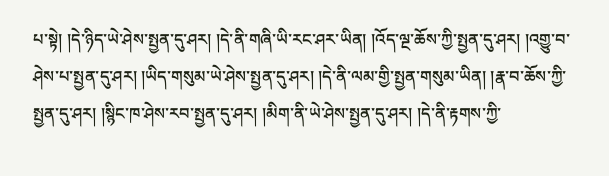པ་སྟེ། །དེ་ཉིད་ཡེ་ཤེས་སྤྱན་དུ་ཤར། །དེ་ནི་གཞི་ཡི་རང་ཤར་ཡིན། །འོད་ལྔ་ཆོས་ཀྱི་སྤྱན་དུ་ཤར། །འགྱུ་བ་ཤེས་པ་སྤྱན་དུ་ཤར། །ཡིད་གསུམ་ཡེ་ཤེས་སྤྱན་དུ་ཤར། །དེ་ནི་ལམ་གྱི་སྤྱན་གསུམ་ཡིན། །རྣ་བ་ཆོས་ཀྱི་སྤྱན་དུ་ཤར། །སྙིང་ཁ་ཤེས་རབ་སྤྱན་དུ་ཤར། །མིག་ནི་ཡེ་ཤེས་སྤྱན་དུ་ཤར། །དེ་ནི་རྟགས་ཀྱི་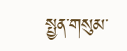སྤྱན་གསུམ་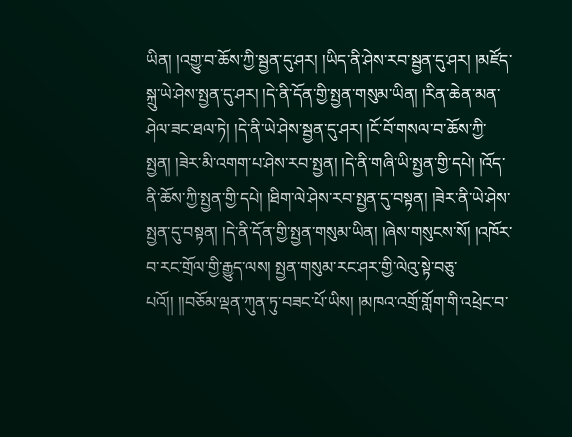ཡིན། །འགྱུ་བ་ཆོས་ཀྱི་སྦྱན་དུ་ཤར། །ཡིད་ནི་ཤེས་རབ་སྦྱན་དུ་ཤར། །མཛོད་སྐྲུ་ཡེ་ཤེས་སྤྱན་དུ་ཤར། །དེ་ནི་དོན་གྱི་སྤྱན་གསུམ་ཡིན། །རིན་ཆེན་མན་ཤེལ་ཟང་ཐལ་ཏེ། །དེ་ནི་ཡེ་ཤེས་སྦྱན་དུ་ཤར། །ངོ་བོ་གསལ་བ་ཆོས་ཀྱི་སྤྱན། །ཟེར་མི་འགག་པ་ཤེས་རབ་སྤྱན། །དེ་ནི་གཞི་ཡི་སྤྱན་གྱི་དཔེ། །འོད་ནི་ཆོས་ཀྱི་སྤྱན་གྱི་དཔེ། །ཐིག་ལེ་ཤེས་རབ་སྤྱན་དུ་བསྟན། །ཟེར་ནི་ཡེ་ཤེས་སྤྱན་དུ་བསྟན། །དེ་ནི་དོན་གྱི་སྤྱན་གསུམ་ཡིན། །ཞེས་གསུངས་སོ། །འཁོར་བ་རང་གྲོལ་གྱི་རྒྱུད་ལས། སྤྱན་གསུམ་རང་ཤར་གྱི་ལེའུ་སྟེ་བཅུ་པའོ།། །།བཅོམ་ལྡན་ཀུན་ཏུ་བཟང་པོ་ཡིས། །མཁའ་འགྲོ་གློག་གི་འཕྲེང་བ་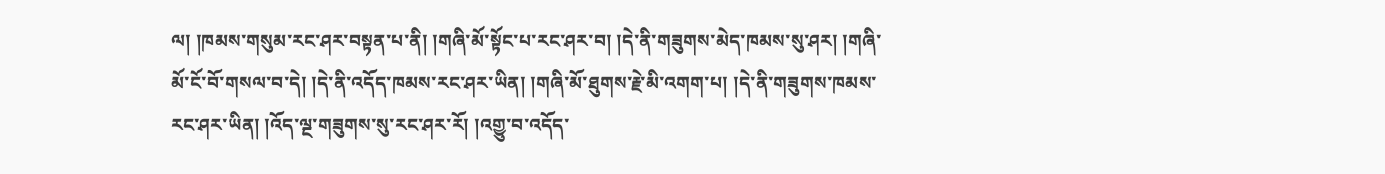ལ། །ཁམས་གསུམ་རང་ཤར་བསྟན་པ་ནི། །གཞི་མོ་སྟོང་པ་རང་ཤར་བ། །དེ་ནི་གཟུགས་མེད་ཁམས་སུ་ཤར། །གཞི་མོ་ངོ་བོ་གསལ་བ་དེ། །དེ་ནི་འདོད་ཁམས་རང་ཤར་ཡིན། །གཞི་མོ་ཐུགས་རྗེ་མི་འགག་པ། །དེ་ནི་གཟུགས་ཁམས་རང་ཤར་ཡིན། །འོད་ལྔ་གཟུགས་སུ་རང་ཤར་རོ། །འགྱུ་བ་འདོད་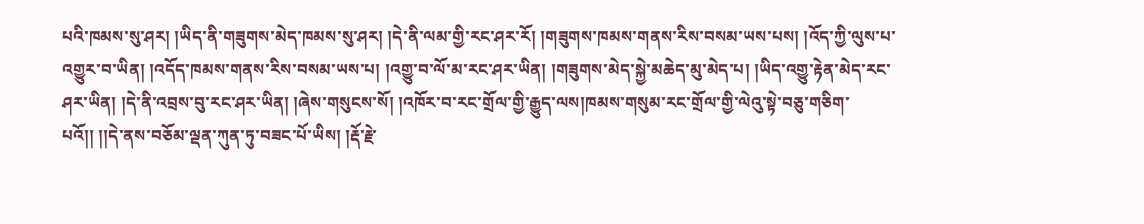པའི་ཁམས་སུ་ཤར། །ཡིད་ནི་གཟུགས་མེད་ཁམས་སུ་ཤར། །དེ་ནི་ལམ་གྱི་རང་ཤར་རོ། །གཟུགས་ཁམས་གནས་རིས་བསམ་ཡས་པས། །འོད་ཀྱི་ལུས་པ་འགྱུར་བ་ཡིན། །འདོད་ཁམས་གནས་རིས་བསམ་ཡས་པ། །འགྱུ་བ་ལོ་མ་རང་ཤར་ཡིན། །གཟུགས་མེད་སྐྱེ་མཆེད་མུ་མེད་པ། །ཡིད་འགྱུ་རྟེན་མེད་རང་ཤར་ཡིན། །དེ་ནི་འབྲས་བུ་རང་ཤར་ཡིན། །ཞེས་གསུངས་སོ། །འཁོར་བ་རང་གྲོལ་གྱི་རྒྱུད་ལས།ཁམས་གསུམ་རང་གྲོལ་གྱི་ལེའུ་སྟེ་བཅུ་གཅིག་པའོ།། །།དེ་ནས་བཅོམ་ལྡན་ཀུན་ཏུ་བཟང་པོ་ཡིས། །རྡོ་རྗེ་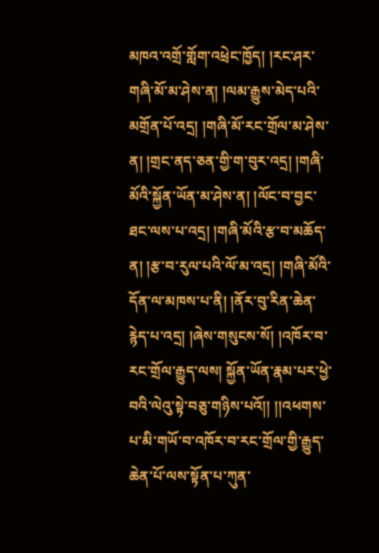མཁའ་འགྲོ་གློག་འཕྲེང་ཁྱོད། །རང་ཤར་གཞི་མོ་མ་ཤེས་ན། །ལམ་རྒྱུས་མེད་པའི་མགྲོན་པོ་འདྲ། །གཞི་མོ་རང་གྲོལ་མ་ཤེས་ན། །གྲང་ནད་ཅན་གྱི་ག་བུར་འདྲ། །གཞི་མོའི་སྐྱོན་ཡོན་མ་ཤེས་ན། །ལོང་བ་བྱང་ཐང་ལས་པ་འདྲ། །གཞི་མོའི་རྩ་བ་མཆོད་ན། །རྩ་བ་རུལ་པའི་ལོ་མ་འདྲ། །གཞི་མོའི་དོན་ལ་མཁས་པ་ནི། །ནོར་བུ་རིན་ཆེན་རྙེད་པ་འདྲ། །ཞེས་གསུངས་སོ། །འཁོར་བ་རང་གྲོལ་རྒྱུད་ལས། སྐྱོན་ཡོན་རྣམ་པར་ཕྱེ་བའི་ལེའུ་སྟེ་བཅུ་གཉིས་པའོ།། །།འཕགས་པ་མི་གཡོ་བ་འཁོར་བ་རང་གྲོལ་གྱི་རྒྱུད་ཆེན་པོ་ལས་སྟོན་པ་ཀུན་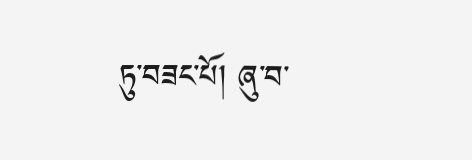ཏུ་བཟང་པོ། ཞུ་བ་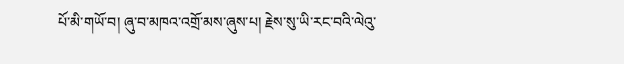པོ་མི་གཡོ་བ། ཞུ་བ་མཁའ་འགྲོ་མས་ཞུས་པ། རྗེས་སུ་ཡི་རང་བའི་ལེའུ་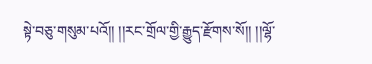སྟེ་བཅུ་གསུམ་པའོ།། །།རང་གྲོལ་གྱི་རྒྱུད་རྫོགས་སོ།། །།ལྷོ་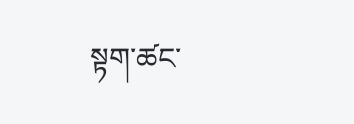སྟག་ཚང་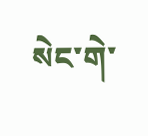སེང་གེ་